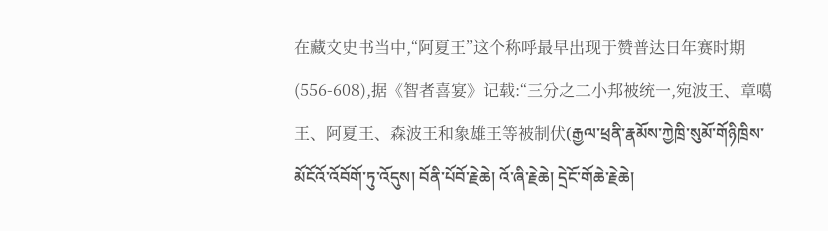在藏文史书当中,“阿夏王”这个称呼最早出现于赞普达日年赛时期(556-608),据《智者喜宴》记载:“三分之二小邦被统一,宛波王、章噶王、阿夏王、森波王和象雄王等被制伏(རྒྱལ་ཕྲནི་རྣམོས་ཀྱེཁྲི་སུམོ་གོཉིཁྲིས་མོངོའོ་འོབོགོ་ཏུ་འོདུས། བོནི་པོབོ་རྗེཆེ། འོ་ཞི་རྗེཆེ། དྲེངོ་གོཆེ་རྗེཆེ།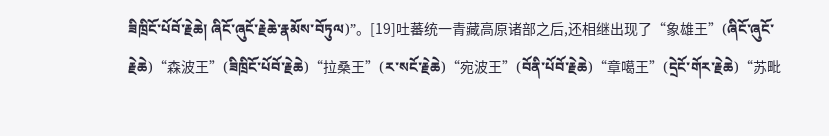ཟིཁྲིངོ་པོབོ་རྗེཆེ། ཞིངོ་ཞུངོ་རྗེཆེ་རྣམོས་བོཏུལ)”。[19]吐蕃统一青藏高原诸部之后,还相继出现了“象雄王”(ཞིངོ་ཞུངོ་རྗེཆེ)“森波王”(ཟིཁྲིངོ་པོབོ་རྗེཆེ)“拉桑王”(ར་སངོ་རྗེཆེ)“宛波王”(བོནི་པོབོ་རྗེཆེ)“章噶王”(དྲེངོ་གོར་རྗེཆེ)“苏毗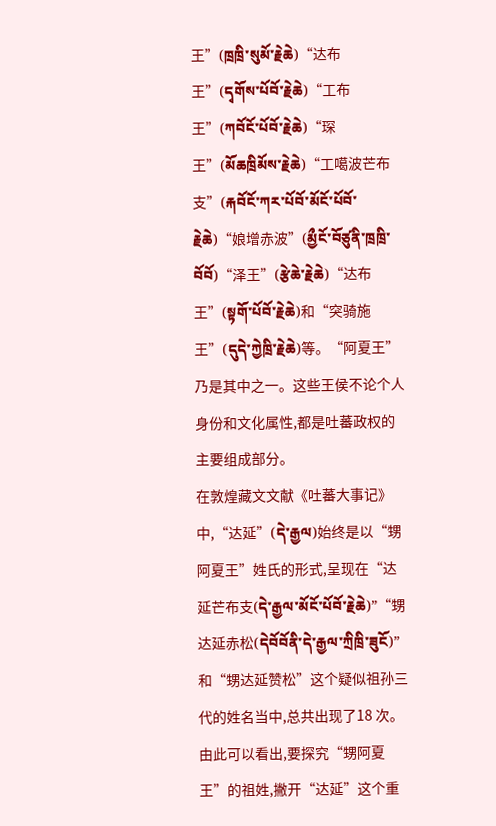王”(ཁྲཁྲི་སུམོ་རྗེཆེ)“达布王”(དྭགོས་པོབོ་རྗེཆེ)“工布王”(ཀབོངོ་པོབོ་རྗེཆེ)“琛王”(མོཆཁྲིམོས་རྗེཆེ)“工噶波芒布支”(རྐབོངོ་ཀར་པོབོ་མོངོ་པོབོ་རྗེཆེ)“娘增赤波”(མྱྀངོ་བོཙུནི་ཁྲཁྲི་བོབོ)“泽王”(རྩེཆེ་རྗེཆེ)“达布王”(སྟགོ་པོབོ་རྗེཆེ)和“突骑施王”(དུདེ་ཀྱེཁྲི་རྗེཆེ)等。“阿夏王”乃是其中之一。这些王侯不论个人身份和文化属性,都是吐蕃政权的主要组成部分。
在敦煌藏文文献《吐蕃大事记》中,“达延”(དེ་རྒྱལ)始终是以“甥阿夏王”姓氏的形式,呈现在“达延芒布支(དེ་རྒྱལ་མོངོ་པོབོ་རྗེཆེ)”“甥达延赤松(དེབོབོནི་དེ་རྒྱལ་ཀྲིཁྲི་ཟུངོ)”和“甥达延赞松”这个疑似祖孙三代的姓名当中,总共出现了18 次。由此可以看出,要探究“甥阿夏王”的祖姓,撇开“达延”这个重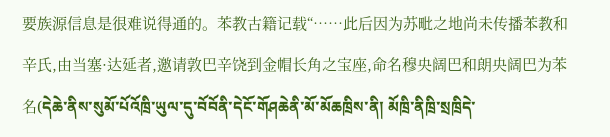要族源信息是很难说得通的。苯教古籍记载“……此后因为苏毗之地尚未传播苯教和辛氏,由当塞·达延者,邀请敦巴辛饶到金帽长角之宝座,命名穆央阔巴和朗央阔巴为苯名(དེཆེ་ནིས་སུམོ་པོའོཁྲི་ཡུལ་དུ་བོབོནི་དེངོ་གོཤཆེནི་མོ་མོཆཁྲིས་ནི། མོཁྲི་ནིཁྲི་སྲཁྲིདེ་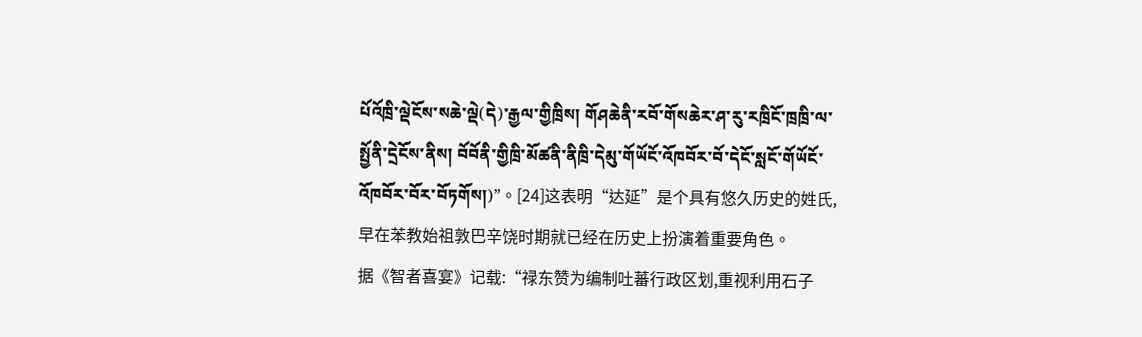པོའོཁྲི་ལྡེངོས་སཆེ་ལྡེ(དེ)་རྒྱལ་གྱིཁྲིས། གོཤཆེནི་རབོ་གོསཆེར་ཤ་རུ་རཁྲིངོ་ཁྲཁྲི་ལ་སྤྱོནི་དྲེངོས་ནིས། བོབོནི་གྱིཁྲི་མོཚནི་ནིཁྲི་དེམུ་གོཡོངོ་འོཁབོར་བོ་དེངོ་སླངོ་གོཡོངོ་འོཁབོར་བོར་བོཏགོས།)”。[24]这表明“达延”是个具有悠久历史的姓氏,早在苯教始祖敦巴辛饶时期就已经在历史上扮演着重要角色。
据《智者喜宴》记载:“禄东赞为编制吐蕃行政区划,重视利用石子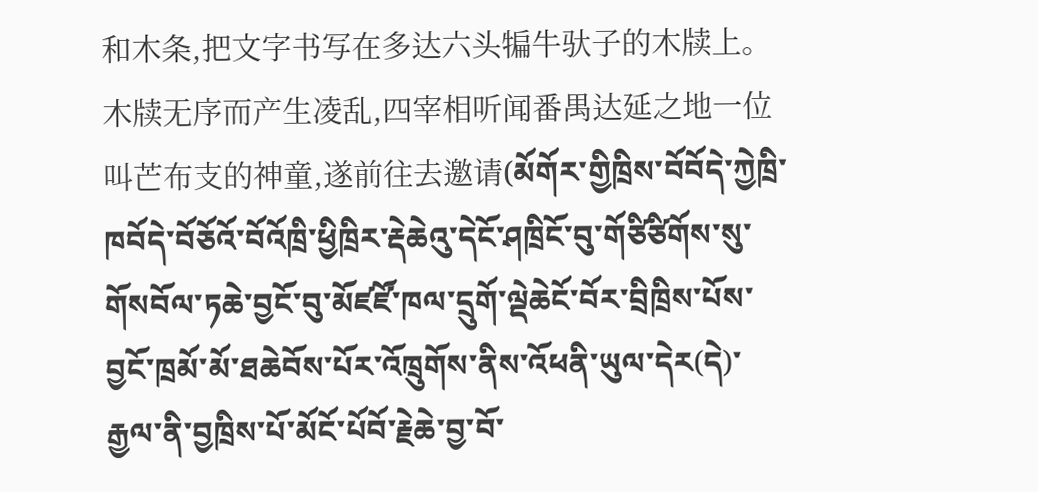和木条,把文字书写在多达六头犏牛驮子的木牍上。木牍无序而产生凌乱,四宰相听闻番禺达延之地一位叫芒布支的神童,遂前往去邀请(མོགོར་གྱིཁྲིས་བོབོདེ་ཀྱེཁྲི་ཁབོདེ་བོཅོའོ་བོའོཁྲི་ཕྱིཁྲིར་རྡེཆེའུ་དེངོ་ཤཁྲིངོ་བུ་གོཙིཙིགོས་སུ་གོསབོལ་ཏཆེ་བྱངོ་བུ་མོཛཛོ་ཁལ་དྲུགོ་ལྡེཆེངོ་བོར་བྲིཁྲིས་པོས་བྱངོ་ཁྲམོ་མོ་ཐཆེབོས་པོར་འོཁྲུགོས་ནིས་འོཕནི་ཡུལ་དེར(དེ)་རྒྱལ་ནི་བྱཁྲིས་པོ་མོངོ་པོབོ་རྗེཆེ་བྱ་བོ་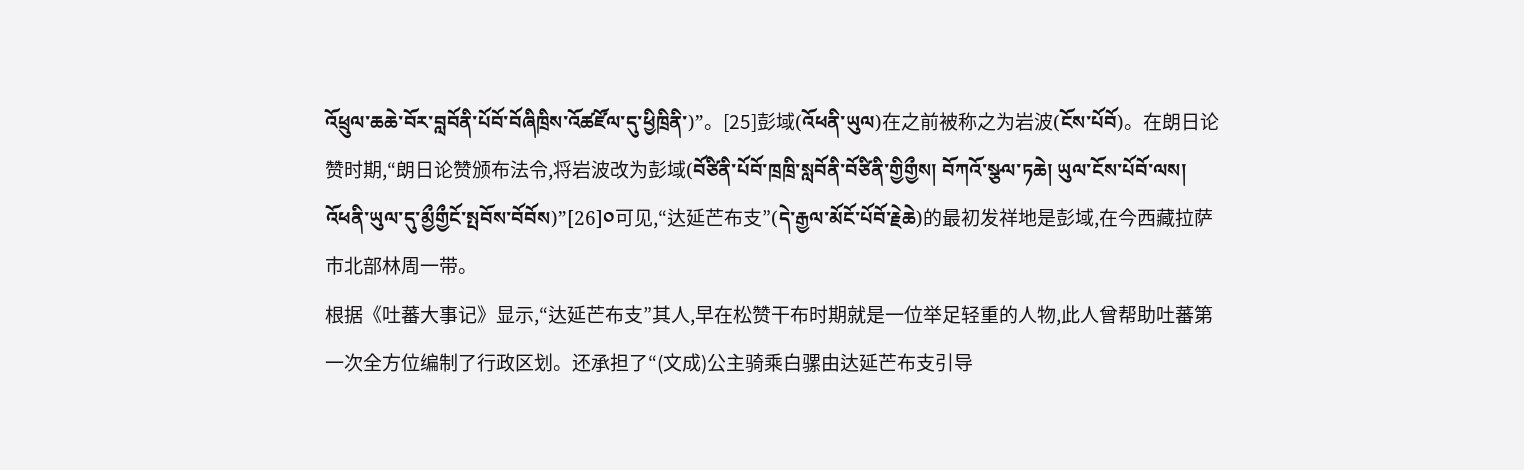འོཕྲུལ་ཆཆེ་བོར་བླབོནི་པོབོ་བོཞིཁྲིས་འོཚཛོལ་དུ་ཕྱིཁྲིནི་)”。[25]彭域(འོཕནི་ཡུལ)在之前被称之为岩波(ངོས་པོབོ)。在朗日论赞时期,“朗日论赞颁布法令,将岩波改为彭域(བོཙིནི་པོབོ་ཁྲཁྲི་སླབོནི་བོཙིནི་གྱིགྱྀས། བོཀའོ་སྩལ་ཏཆེ། ཡུལ་ངོས་པོབོ་ལས། འོཕནི་ཡུལ་དུ་མྱྀགྱྀངོ་སྤབོས་བོབོས)”[26]༠可见,“达延芒布支”(དེ་རྒྱལ་མོངོ་པོབོ་རྗེཆེ)的最初发祥地是彭域,在今西藏拉萨市北部林周一带。
根据《吐蕃大事记》显示,“达延芒布支”其人,早在松赞干布时期就是一位举足轻重的人物,此人曾帮助吐蕃第一次全方位编制了行政区划。还承担了“(文成)公主骑乘白骡由达延芒布支引导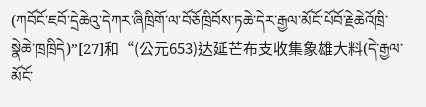(ཀབོངོ་ཇབོ་དྲེཆེའུ་དེཀར་ཞིཁྲིགོ་ལ་བོཅོཁྲིབོས་ཏཆེ་དེར་རྒྱལ་མོངོ་པོབོ་རྗེཆེའོཁྲི་སྣེཆེ་ཁྲཁྲིདེ)”[27]和“(公元653)达延芒布支收集象雄大料(དེ་རྒྱལ་མོངོ་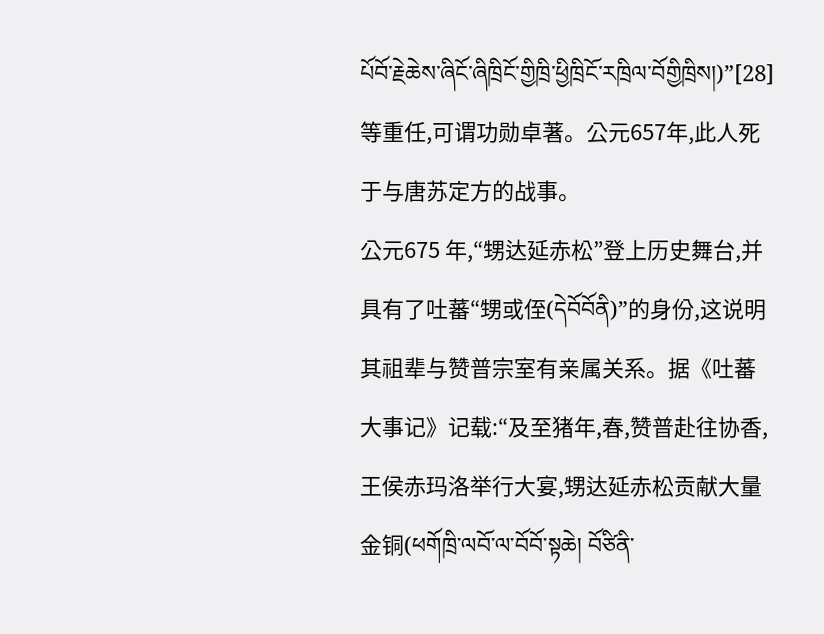པོབོ་རྗེཆེས་ཞིངོ་ཞིཁྲིངོ་གྱིཁྲི་ཕྱིཁྲིངོ་རཁྲིལ་བོགྱིཁྲིས།)”[28]等重任,可谓功勋卓著。公元657年,此人死于与唐苏定方的战事。
公元675 年,“甥达延赤松”登上历史舞台,并具有了吐蕃“甥或侄(དེབོབོནི)”的身份,这说明其祖辈与赞普宗室有亲属关系。据《吐蕃大事记》记载:“及至猪年,春,赞普赴往协香,王侯赤玛洛举行大宴,甥达延赤松贡献大量金铜(ཕགོཁྲི་ལབོ་ལ་བོབོ་སྟཆེ། བོཙིནི་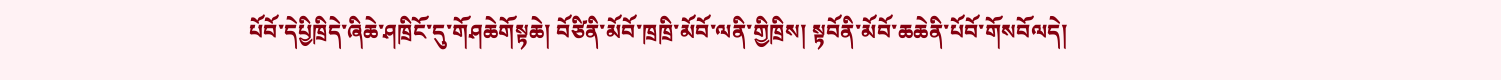པོབོ་དེཔྱིཁྲིདེ་ཞིཆེ་ཤཁྲིངོ་དུ་གོཤཆེགོསྟཆེ། བོཙིནི་མོབོ་ཁྲཁྲི་མོབོ་ལནི་གྱིཁྲིས། སྟབོནི་མོབོ་ཆཆེནི་པོབོ་གོསབོལདེ།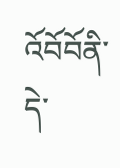འོབོབོནི་དེ་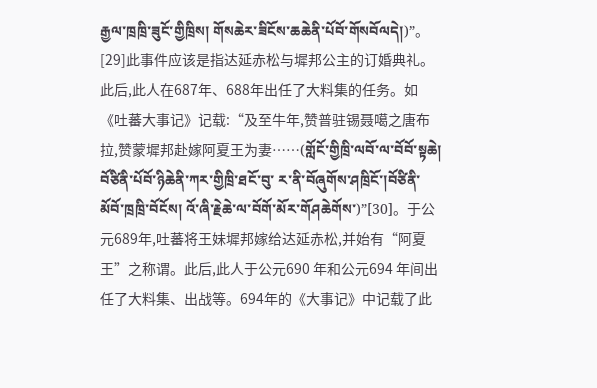རྒྱལ་ཁྲཁྲི་ཟུངོ་གྱིཁྲིས། གོསཆེར་ཟིངོས་ཆཆེནི་པོབོ་གོསབོལདེ།)”。[29]此事件应该是指达延赤松与墀邦公主的订婚典礼。此后,此人在687年、688年出任了大料集的任务。如《吐蕃大事记》记载:“及至牛年,赞普驻锡聂噶之唐布拉,赞蒙墀邦赴嫁阿夏王为妻……(གློངོ་གྱིཁྲི་ལབོ་ལ་བོབོ་སྟཆེ། བོཙིནི་པོབོ་ཉིཆེནི་ཀར་གྱིཁྲི་ཐངོ་བུ་ ར་ནི་བོཞུགོས་ཤཁྲིངོ་།བོཙིནི་མོབོ་ཁྲཁྲི་བོངོས། འོ་ཞི་རྗེཆེ་ལ་བོགོ་མོར་གོཤཆེགོས་)”[30]。于公元689年,吐蕃将王妹墀邦嫁给达延赤松,并始有“阿夏王”之称谓。此后,此人于公元690 年和公元694 年间出任了大料集、出战等。694年的《大事记》中记载了此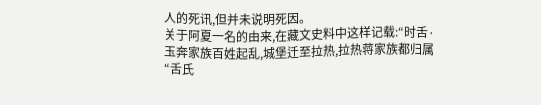人的死讯,但并未说明死因。
关于阿夏一名的由来,在藏文史料中这样记载:“时舌·玉奔家族百姓起乱,城堡迁至拉热,拉热蒋家族都归属“舌氏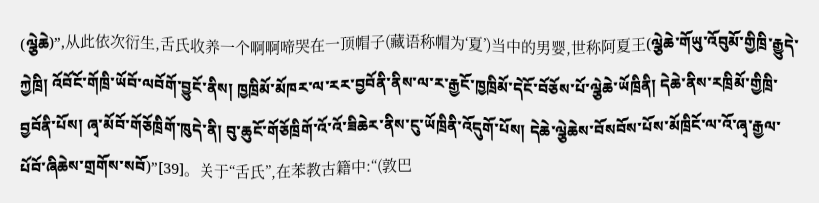(ལྕེཆེ)”,从此依次衍生,舌氏收养一个啊啊啼哭在一顶帽子(藏语称帽为‘夏’)当中的男婴,世称阿夏王(ལྕེཆེ་གོཡུ་འོབུམོ་གྱིཁྲི་རྒྱུདེ་ཀྱེཁྲི། འོབོངོ་གོཁྲི་ཡོབོ་ལབོགོ་བྱུངོ་ནིས། ཁྱཁྲིམོ་མོཁར་ལ་རར་བྱབོནི་ནིས་ལ་ར་རྒྱངོ་ཁྱཁྲིམོ་དེངོ་བོཅོས་པོ་ལྕེཆེ་ཡོཁྲིནི། དེཆེ་ནིས་རཁྲིམོ་གྱིཁྲི་བྱབོནི་པོས། ཞྭ་མོབོ་གོཅོཁྲིགོ་ཁུདེ་ནི། བུ་ཆུངོ་གོཅོཁྲིགོ་འོ་འོ་ཟིཆེར་ནིས་ངུ་ཡོཁྲིནི་འོདུགོ་པོས། དེཆེ་ལྕེཆེས་བོསབོས་པོས་མོཁྲིངོ་ལ་འོ་ཞྭ་རྒྱལ་པོབོ་ཞིཆེས་གྲགོས་སབོ)”[39]。关于“舌氏”,在苯教古籍中:“(敦巴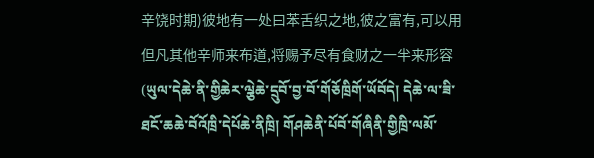辛饶时期)彼地有一处曰苯舌织之地,彼之富有,可以用但凡其他辛师来布道,将赐予尽有食财之一半来形容(ཡུལ་དེཆེ་ནི་གྱིཆེར་ལྕེཆེ་དྲུབོ་བྱ་བོ་གོཅོཁྲིགོ་ཡོབོདེ། དེཆེ་ལ་ཟི་ཐངོ་ཆཆེ་བོའོཁྲི་དེཔོཆེ་ནིཁྲི། གོཤཆེནི་པོབོ་གོཞིནི་གྱིཁྲི་ལམོ་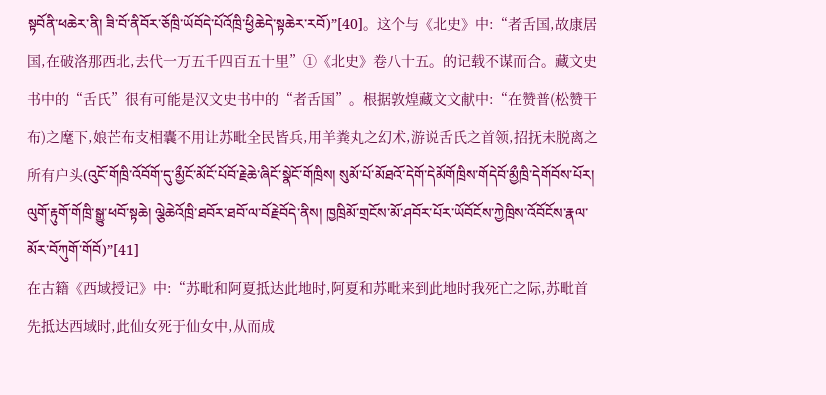སྟབོནི་ཕཆེར་ནི། ཟི་བོ་ནིབོར་ཅོཁྲི་ཡོབོདེ་པོའོཁྲི་ཕྱིཆེདེ་སྟཆེར་རབོ)”[40]。这个与《北史》中:“者舌国,故康居国,在破洛那西北,去代一万五千四百五十里”①《北史》卷八十五。的记载不谋而合。藏文史书中的“舌氏”很有可能是汉文史书中的“者舌国”。根据敦煌藏文文献中:“在赞普(松赞干布)之麾下,娘芒布支相囊不用让苏毗全民皆兵,用羊粪丸之幻术,游说舌氏之首领,招抚未脱离之所有户头(འུངོ་གོཁྲི་འོབོགོ་དུ་མྱྀངོ་མོངོ་པོབོ་རྗེཆེ་ཞིངོ་སྣེངོ་གོཁྲིས། སུམོ་པོ་མོཐའོ་དེགོ་དེམོགོཁྲིས་གོདེབོ་མྱྀཁྲི་དེགོབོས་པོར། ལུགོ་རྟུགོ་གོཁྲི་སྒྱུ་ཕབོ་སྟཆེ། ལྕེཆེའོཁྲི་ཐབོར་ཐབོ་ལ་བོརྗེབོདེ་ནིས། ཁྱཁྲིམོ་གྲངོས་མོ་ཤབོར་པོར་ཡོབོངོས་ཀྱེཁྲིས་འོབོངོས་རྣལ་མོར་བོཀུགོ་གོབོ)”[41]
在古籍《西域授记》中:“苏毗和阿夏抵达此地时,阿夏和苏毗来到此地时我死亡之际,苏毗首先抵达西域时,此仙女死于仙女中,从而成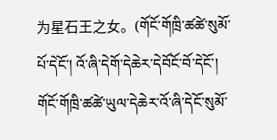为星石王之女。(གོངོ་གོཁྲི་ཚཚེ་སུམོ་པོ་དེངོ་། འོ་ཞི་དེགོ་དེཆེར་དེབོངོ་བོ་དེངོ་། གོངོ་གོཁྲི་ཚཚེ་ཡུལ་དེཆེར་འོ་ཞི་དེངོ་སུམོ་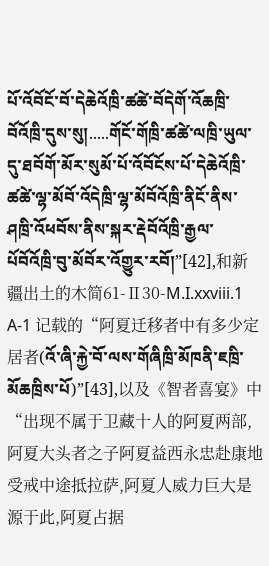པོ་འོབོངོ་བོ་དེཆེའོཁྲི་ཚཚེ་བོདེགོ་འོཆཁྲི་བོའོཁྲི་དུས་སུ།.....གོངོ་གོཁྲི་ཚཚེ་ལཁྲི་ཡུལ་དུ་ཐབོགོ་མོར་སུམོ་པོ་འོབོངོས་པོ་དེཆེའོཁྲི་ཚཚེ་ལྷ་མོབོ་འོདེཁྲི་ལྷ་མོབོའོཁྲི་ནིངོ་ནིས་ཤཁྲི་འོཕབོས་ནིས་སྐར་རྡེབོའོཁྲི་རྒྱལ་པོབོའོཁྲི་བུ་མོབོར་འོགྱུར་རབོ།”[42],和新疆出土的木简61-Ⅱ30-M.I.xxviii.1 A-1 记载的“阿夏迁移者中有多少定居者(འོ་ཞི་རྐྱེ་བོ་ལས་གོཞིཁྲི་མོཁནི་ཇཁྲི་མོཆཁྲིས་པོ)”[43],以及《智者喜宴》中“出现不属于卫藏十人的阿夏两部,阿夏大头者之子阿夏益西永忠赴康地受戒中途抵拉萨,阿夏人威力巨大是源于此,阿夏占据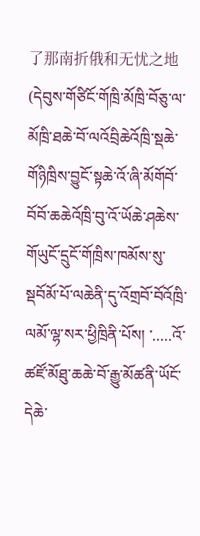了那南折俄和无忧之地(དེབུས་གོཙིངོ་གོཁྲི་མོཁྲི་བོཅུ་ལ་མོཁྲི་ཐཆེ་བོ་ལའོབྲིཆེའོཁྲི་སྡཆེ་གོཉིཁྲིས་བྱུངོ་སྟཆེ་འོ་ཞི་མོགོབོ་བོབོ་ཆཆེའོཁྲི་བུ་འོ་ཡོཆེ་ཤཆེས་གོཡུངོ་དྲུངོ་གོཁྲིས་ཁམོས་སུ་སྡབོམོ་པོ་ལཆེནི་དུ་འོགྲབོ་བོའོཁྲི་ལམོ་ལྷ་སར་ཕྱིཁྲིནི་པོས། ་.....འོ་ཚཛོ་མོཐུ་ཆཆེ་བོ་རྒྱུ་མོཚནི་ཡོངོ་དེཆེ་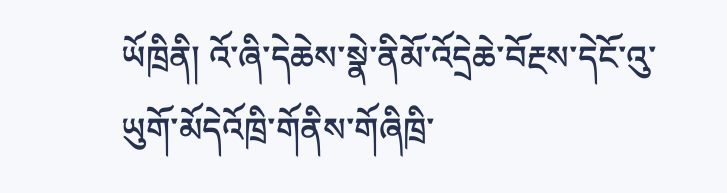ཡོཁྲིནི། འོ་ཞི་དེཆེས་སྣེ་ནིམོ་འོདྲེཆེ་བོརྔས་དེངོ་འུ་ཡུགོ་མོདེའོཁྲི་གོནིས་གོཞིཁྲི་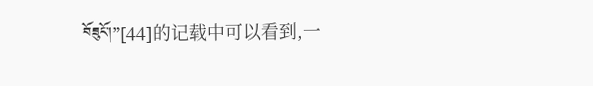བོཟུངོ་།”[44]的记载中可以看到,一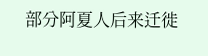部分阿夏人后来迁徙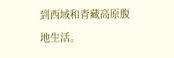到西域和青藏高原腹地生活。